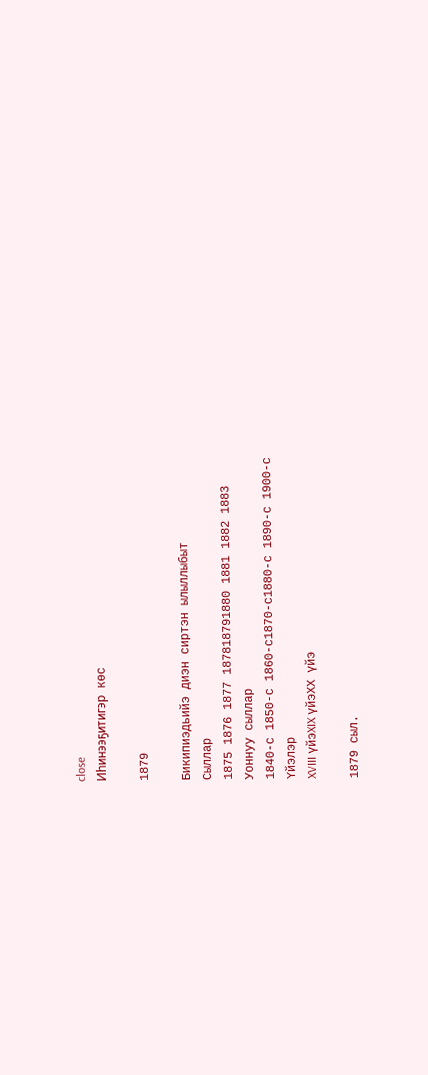close
Иһинээҕитигэр көс

1879

Бикипиэдьийэ диэн сиртэн ылыллыбыт
Сыллар
1875 1876 1877 187818791880 1881 1882 1883
Уоннуу сыллар
1840-с 1850-с 1860-с1870-с1880-с 1890-с 1900-с
Үйэлэр
XVIII үйэXIX үйэXX үйэ

1879 сыл.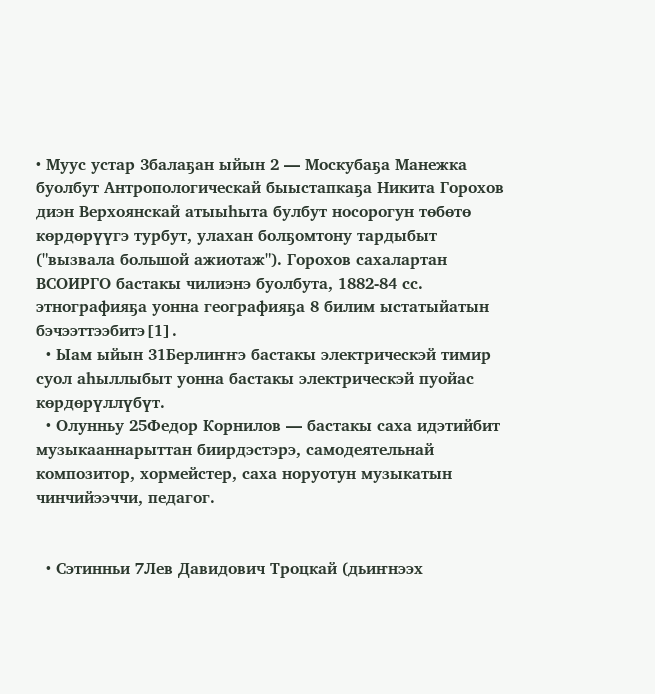• Муус устар 3балаҕан ыйын 2 — Москубаҕа Манежка буолбут Антропологическай быыстапкаҕа Никита Горохов диэн Верхоянскай атыыһыта булбут носорогун төбөтө көрдөрүүгэ турбут, улахан болҕомтону тардыбыт ("вызвала большой ажиотаж"). Горохов сахалартан ВСОИРГО бастакы чилиэнэ буолбута, 1882-84 сс. этнографияҕа уонна географияҕа 8 билим ыстатыйатын бэчээттээбитэ[1].
  • Ыам ыйын 31Берлиҥҥэ бастакы электрическэй тимир суол аһыллыбыт уонна бастакы электрическэй пуойас көрдөрүллүбүт.
  • Олунньу 25Федор Корнилов — бастакы саха идэтийбит музыкааннарыттан биирдэстэрэ, самодеятельнай композитор, хормейстер, саха норуотун музыкатын чинчийээччи, педагог.


  • Сэтинньи 7Лев Давидович Троцкай (дьиҥнээх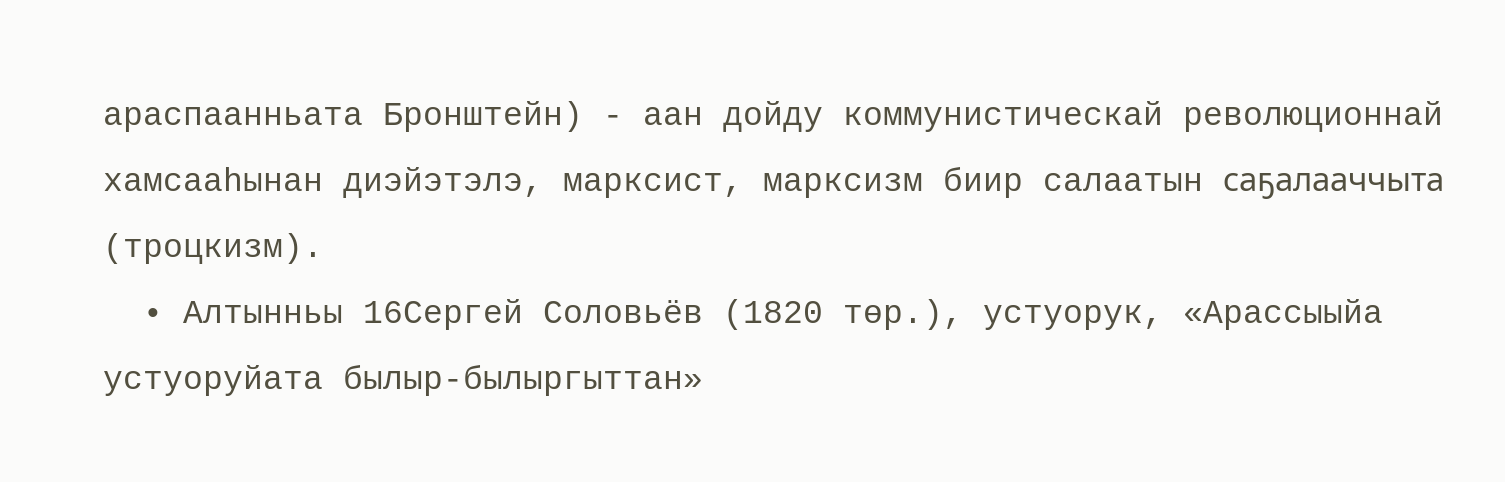араспаанньата Бронштейн) - аан дойду коммунистическай революционнай хамсааһынан диэйэтэлэ, марксист, марксизм биир салаатын саҕалааччыта (троцкизм).
  • Алтынньы 16Сергей Соловьёв (1820 төр.), устуорук, «Арассыыйа устуоруйата былыр-былыргыттан»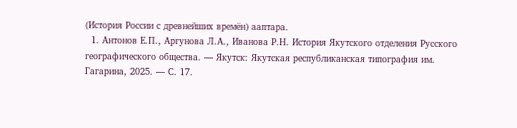(История России с древнейших времён) ааптара.
  1. Антонов Е.П., Аргунова Л.А., Иванова Р.Н. История Якутского отделения Русского географического общества. — Якутск: Якутская республиканская типография им. Гагарина, 2025. — С. 17.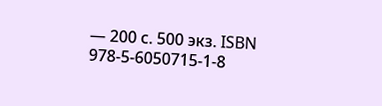— 200 с. 500 экз. ISBN 978-5-6050715-1-8